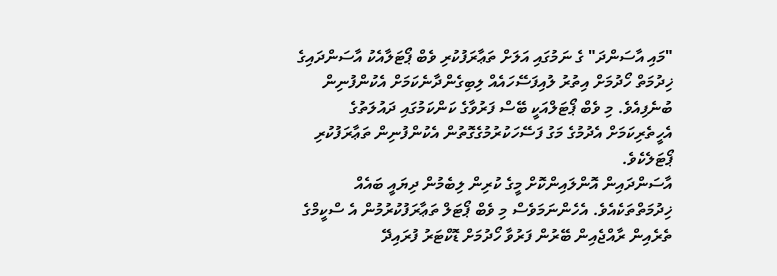"މައި އާސަންދަ" ގެ ނަމުގައި އަލަށް ތަޢާރަފުކުރި ވެބް ޕޯޓަލާއެކު އާސަންދައިގެ ޚިދުމަތް ހޯދުމަށް އިތުރު ލުއިފަސޭހައެއް ލިބިގެންދާނެކަމަށް އެކުންފުނިން ބުނެފިއެވެ. މި ވެބް ޕޯޓަލްއަކީ ބޭސް ފަރުވާގެ ކަންކަމުގައި ދައުލަތުގެ އެހީތެރިކަމަށް އެދުމުގެ މަގު ފަސޭހަކުރުމުގެގޮތުން އެކުންފުނިން ތަޢާރަފުކުރި ޕޯޓަލެކެވެ.
އާސަންދައިން އޮންލައިންކޮށް މީގެ ކުރިން ލިބެމުން ދިޔައީ ބައެއް ޚިދުމަތްތަކެއެވެ. އެހެންނަމަވެސް މި ވެބް ޕޯޓަލް ތަޢާރަފުކުރުމުން އެ ސްކީމްގެ ތެރެއިން ރާއްޖެއިން ބޭރުން ފަރުވާ ހޯދުމަށް ޑޮކްޓަރު ފުރައިދޭ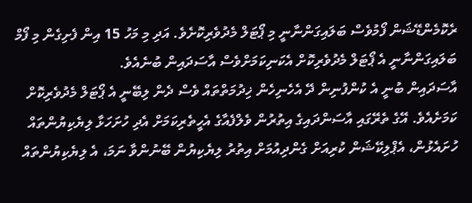ރެކޮމެންޑޭޝަން ފޯމުވެސް ބަލައިގަންނާނީ މި ޕޯޓަލް މެދުވެރިކޮށެވެ. އަދި މި މަހު 15 އިން ފެށިގެން މި ފޯމް ބަލައިގަންނާނީ އެ ޕޯޓަލް މެދުވެރިކޮށް އެކަނިކަމަށްވެސް އާސަދައިން ބުނެއެވެ.
އާސަދައިން ބުނީ އެ ކުންފުނިން ދޭ އެހެނިހެން ޚިދުމަތްތައް ވެސް ދެން ލިބޭނީ އެ ޕޯޓަލް މެދުވެރިކޮށް ކަމަށެއެވެ. އޭގެ ތެރޭގައި އާސަންދައިގެ އިތުރުން ވެލްފެއާގެ އެހީތެރިކަމަށް އެދި ހުށަހަޅާ ލިޔެކިޔުންތައް ހުށައެޅުން، އެޕްލިކޭޝަން ކުރިއަށް ގެންދިއުމަށް އިތުރު ލިޔެކިޔުން ބޭނުންވާ ނަމަ، އެ ލިޔެކިޔުންތައް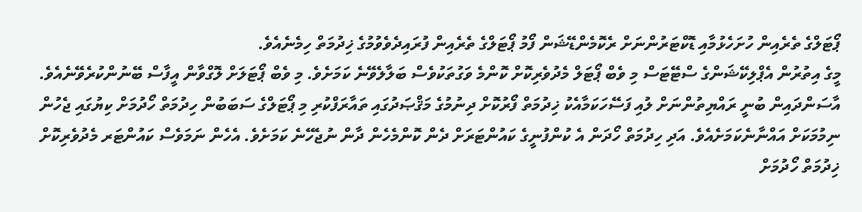ޕޯޓަލްގެ ތެރެއިން ހުށަހެޅުމާއި ޑޮކްޓަރުންނަށް ރެކޮމެންޑޭޝަން ފޯމު ޕޯޓަލްގެ ތެރެއިން ފުރައިދެވެވުމުގެ ޚިދުމަތް ހިމެނެއެވެ.
މީގެ އިތުރުން އެޕްލިކޭޝަންގެ ސްޓޭޓަސް މި ވެބް ޕޯޓަލް މެދުވެރިކޮށް ކޮންމެ ވަގުތަކުވެސް ބަލާލެވޭނެ ކަމަށެވެ. މި ވެބް ޕޯޓަލަށް ލޮގްވާން އީފާސް ބޭނުންކުރެވޭނެއެވެ.
އާސަންދައިން ބުނީ ރައްޔިތުންނަށް ލުއި ފަސޭހަކަމާއެކު ޚިދުމަތް ފޯރުކޮށް ދިނުމުގެ މަޤްޞަދުގައި ތައާރަފްކުރި މި ޕޯޓަލްގެ ސަބަބުން ހިދުމަތް ހޯދުމަށް ކިޔުގައި ޖެހުން ނިމުމަކަށް އައްނާނެކަމަށެއެވެ. އަދި ހިދުމަތް ހޯދަން އެ ކުންފުނީގެ ކައުންޓަރަށް ދެން ކޮންމެހެން ދާން ނުޖެހޭނެ ކަމަށެވެ. އެހެން ނަމަވެސް ކައުންޓަރ މެދުވެރިކޮށް ޚިދުމަތް ހޯދުމަށް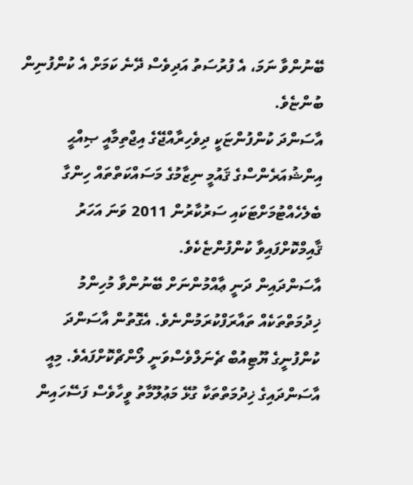ބޭނުންވާ ނަމަ، އެ ފުރުސަތު އަދިވެސް ދޭނެ ކަމަށް އެ ކުންފުނިން ބުންޏެވެ.
އާސަންދަ ކުންފުންޏަކީ ދިވެހިރާއްޖޭގެ އިޖްތިމާއީ ޞިއްޙީ އިންޝުއަރެންސްގެ ޤައުމީ ނިޒާމުގެ މަސައްކަތްތައް ހިންގާ ބެލެހެއްޓުމަށްޓަކައި ސަރުކާރުން 2011 ވަނަ އަހަރު ޤާއިމްކޮށްފައިވާ ކުންފުންޏެކެވެ.
އާސަންދައިން ދަނީ ޢާއްމުންނަށް ބޭނުންވާ މުހިންމު ޚިދުމަތްތަކެއް ތައާރަފްކުރަމުންނެވެ. އެގޮތުން އާސަންދަ ކުންފުނީގެ ޔޫޓިއުބް ޗެނަލްވެސްވަނީ ލޯންޗްކޮށްފައެވެ. މިއީ އާސަންދައިގެ ޚިދުމަތްތަކާ ގުޅޭ މަޢުލޫމާތު ވީހާވެސް ފަސޭހައިން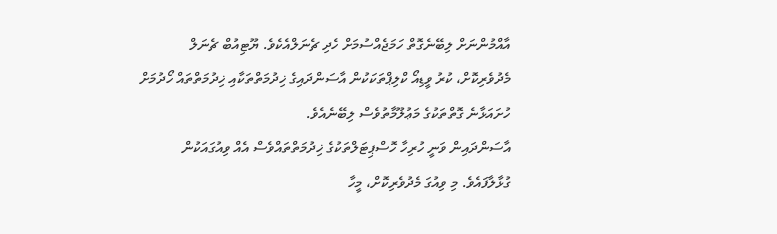އާއްމުންނަށް ލިބޭނެގޮތް ހަމަޖެއްސުމަށް ހެދި ޗެނަލްއެކެވެ. ޔޫޓިއުބް ޗެނަލް މެދުވެރިކޮށް، ކުރު ވީޑިއޯ ކްލިޕްތަކަކުން އާސަންދައިގެ ޚިދުމަތްތަކާއި ޚިދުމަތްތައް ހޯދުމަށް ހުށައަޅާނެ ގޮތްތަކުގެ މަޢުލޫމާތުވެސް ލިބޭނެއެވެ.
އާސަންދައިން ވަނީ ހުރިހާ ހޮސްޕިޓަލްތަކުގެ ޚިދުމަތްތައްވެސް އެއް ވިއުގައަކުން ގުޅާލާފައެވެ. މި ވިއުގަ މެދުވެރިކޮށް، މީހާ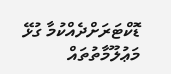ޑޮކްޓަރަށްދެއްކުމާ ގުޅޭ މަޢުލޫމާތުތައް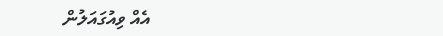އެއް ވިއުގައަލުން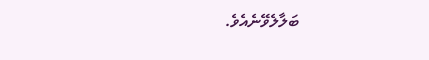ބަލާލެވޭނެއެވެ.